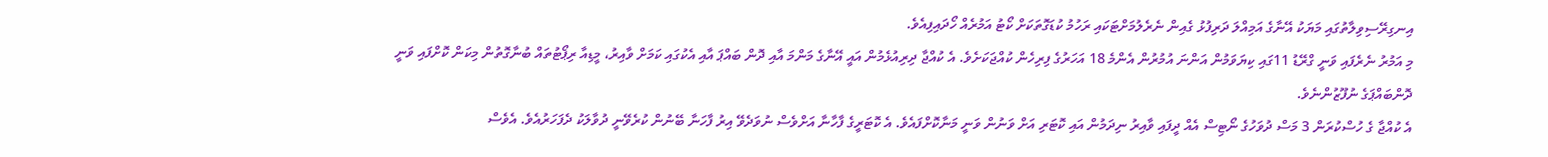އިނގިރޭސިވިލާތުގައި މަޔަކު އޭނާގެ އަމިއްލަ ދަރިފުޅު ގެއިން ނެރެލުމަށްޓަކައި ރަހުމު ކުޑަގޮތަކަށް ކޯޓު އަމުރެއް ހޯދައިފިއެވެ.
މި އަމުރު ނެރެފައި ވަނީ ގްރޭޑު 11ގައި ކިޔަވަމުން އަންނަ އުމުރުން އެންމެ 18 އަހަރުގެ ފިރިހެން ކުއްޖަކަށެވެ. އެ ކުއްޖާ ދިރިއުޅެމުން އައީ އޭނާގެ މަންމަ އާއި ދޮން ބައްޕަ އާއި އެކުގައި ކަމަށް ވާއިރު، މީޑިއާ ރިޕޯޓުތައް ބުނާގޮތުން މިކަން ކޮށްފައި ވަނީ ދޮންބައްޕަގެ ނުފޫޒުންނެވެ.
އެ ކުއްޖާ ގެ ހުސްކުރަން 3 މަސް ދުވަހުގެ ނޯޓިސް އެއް ދީފައި ވާއިރު ނިދަމުން އައި ކޮޓަރި އަށް ވަނުން ވަނީ މަނާކޮށްފައެވެ. އެ ކޮޓަރީގެ ފާހާނާ އަށްވެސް ނުވަދެވޭ އިރު ފާހަނާ ބޭނުން ކުރެވޭނީ ދުވާލަކު ދެފަހަރުއެވެ. އެވެސް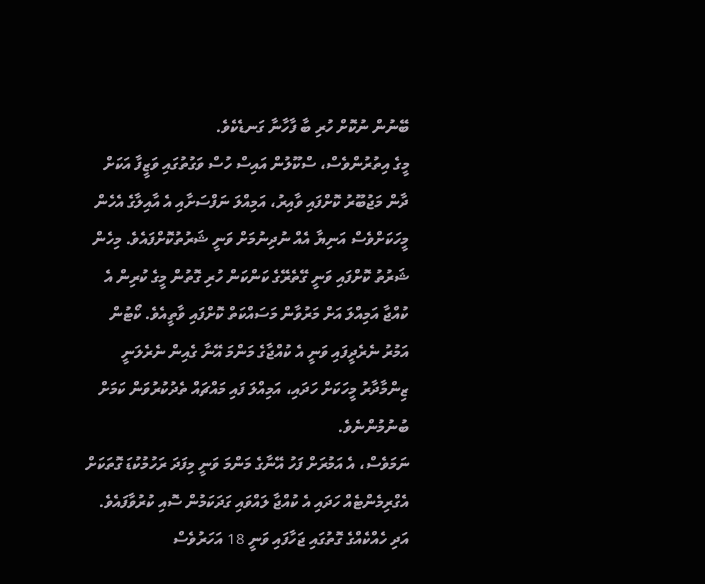ބޭނުން ނުކޮށް ހުރި ބާ ފާހާނާ ގަނޑެކެވެ.
މީގެ އިތުރުންވެސް، ސްކޫލުން އައިސް ހުސް ވަގުތުގައި ވަޒީފާ އަކަށް ދާން މަޖުބޫރު ކޮށްފައި ވާއިރު، އަމިއްލަ ނަފްސަށާއި އެ އާއިލާގެ އެހެން މީހަކަށްވެސް އަނިޔާ އެއް ނުދިނުމަށް ވަނީ ޝަރުތުކޮށްފައެވެ. މިހެން ޝަރުތު ކޮށްފައި ވަނީ ގޭތެރޭގެ ކަންކަން ހުރި ގޮތުން މީގެ ކުރިން އެ ކުއްޖާ އަމިއްލަ އަށް މަރުވާން މަސައްކަތް ކޮށްފައި ވާތީއެވެ. ކޯޓުން އަމުރު ނެރެދީފައި ވަނީ އެ ކުއްޖާގެ މަންމަ އޭނާ ގެއިން ނެރެލަނީ ޒިންމާދާރު މީހަކަށް ހަދައި، އަމިއްލަ ފައި މައްޗައް ތެދުކުރުވަން ކަމަށް ބުނުމުންނެވެ.
ނަމަވެސް، އެ އަމުރަށް ފަހު އޭނާގެ މަންމަ ވަނީ މިފަދަ ރަހުމުކުޑަ ގޮތަކަށް އެގްރިމެންޓެއް ހަދައި އެ ކުއްޖާ ލައްވައި ގަދަކަމުން ސޮއި ކުރުވާފައެވެ. އަދި ހެއްކެއްގެ ގޮތުގައި ޖަހާފައި ވަނީ 18 އަހަރުވެސް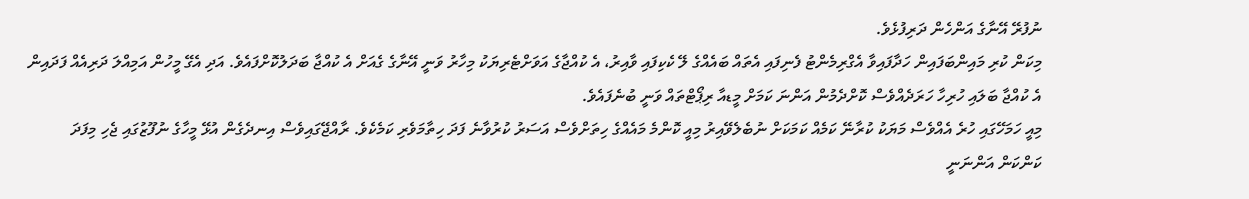ނުފުރޭ އޭނާގެ އަންހެން ދަރިފުޅެވެ.
މިކަން ކުރި މައިންބަފައިން ހަދާފައިވާ އެގްރިމެންޓު ފެނިފައި އެތައް ބައެއްގެ ލޭ ކެކިފައި ވާއިރު، އެ ކުއްޖާގެ އަވަށްޓެރިޔަކު މިހާރު ވަނީ އޭނާގެ ގެއަށް އެ ކުއްޖާ ބަދަލުކޮށްފައެވެ. އަދި އެގޭ މީހުން އަމިއްލަ ދަރިއެއް ފަދައިން އެ ކުއްޖާ ބަލައި ހުރިހާ ހަރަދެއްވެސް ކޮށްދެމުން އަންނަ ކަމަށް މީޑއާ ރިޕޯޓްތައް ވަނީ ބުނެފައެވެ.
މިއީ ހަމަހޭގައި ހުރެ އެއްވެސް މަޔަކު ކުރާނޭ ކަމެއް ކަމަކަށް ނުބެލެވޭއިރު މިއީ ކޮންމެ މައެއްގެ ހިތަށްވެސް އަސަރު ކުރުވާނެ ފަދަ ހިތާމަވެރި ކަމެކެވެ. ރާއްޖޭގައިވެސް އިނދެގެން އުޅޭ މީހާގެ ނުފޫޒުގައި ޖެހި މިފަދަ ކަންކަން އަންނަނީ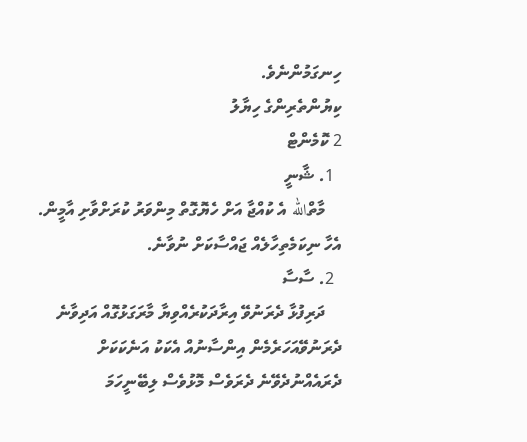ހިނގަމުންނެވެ.
ކިޔުންތެރިންގެ ހިޔާލު
2 ކޮމެންޓް
  1. ޝާނީ
    މާތްالله އެ ކުއްޖާ އަށް ހެޔޮގޮތް މިންވަރު ކުރަށްވާށި އާމީން. އެހާ ނިކަމެތިހާލެއް ޖައްސާކަށް ނުވާނެ.
  2. ސާސާ
    ދަރިފުޅާ ދެރަނުވޭ އިރާދަކުރެއްވިޔާ މާރަގަޅުގޮއް އަދިވާނެ ދެރަނުވޭއަހަރެމެން އިންސާނުއް އެކަކު އަނެކަކަށް ދެރައެއްނުދެވޭނެ ދެރަވެސް މޮޅުވެސް ލިބޭނީހަމަ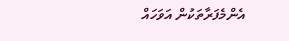އެންމެފަރާތަކުން އަވަހައް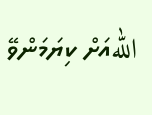اللهއަށް ކިޔަމަންވޭ